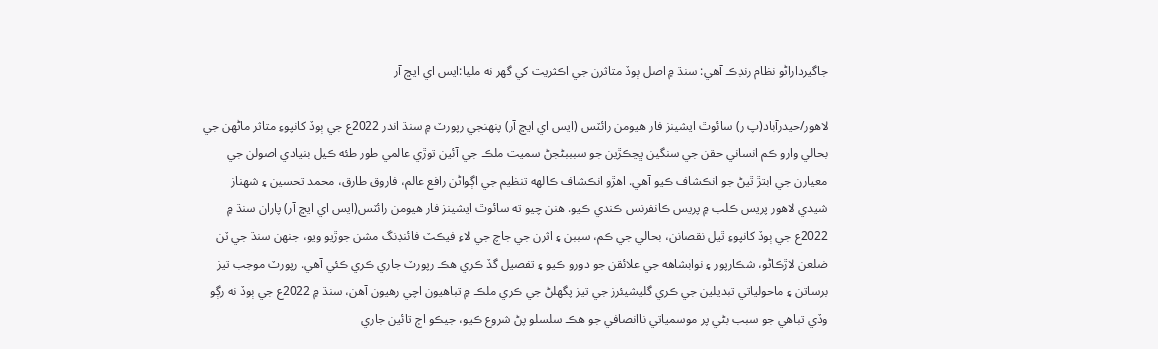جاگيرداراڻو نظام رنڊڪ آهي: سنڌ ۾ اصل ٻوڏ متاثرن جي اڪثريت کي گهر نه مليا:ايس اي ايڇ آر

لاهور/حيدرآباد(پ ر) سائوٿ ايشينز فار هيومن رائٽس (ايس اي ايڇ آر) پنهنجي رپورٽ ۾ سنڌ اندر 2022ع جي ٻوڏ کانپوءِ متاثر ماڻهن جي بحالي وارو ڪم انساني حقن جي سنگين ڀڃڪڙين جو سبببڻجڻ سميت ملڪ جي آئين توڙي عالمي طور طئه ڪيل بنيادي اصولن جي معيارن جي ابتڙ ٿيڻ جو انڪشاف ڪيو آهي. اهڙو انڪشاف ڪالهه تنظيم جي اڳواڻن رافع عالم، فاروق طارق، محمد تحسين ۽ شهناز شيدي لاهور پريس ڪلب ۾ پريس ڪانفرنس ڪندي ڪيو. هنن چيو ته سائوٿ ايشينز فار هيومن رائٽس(ايس اي ايڇ آر) پاران سنڌ ۾ 2022ع جي ٻوڏ کانپوءِ ٿيل نقصانن، بحالي جي ڪم، سببن ۽ اثرن جي جاچ جي لاءِ فيڪٽ فائنڊنگ مشن جوڙيو ويو، جنهن سنڌ جي ٽن ضلعن لاڙڪاڻو، شڪارپور ۽ نوابشاهه جي علائقن جو دورو ڪيو ۽ تفصيل گڏ ڪري هڪ رپورٽ جاري ڪري ڪئي آهي. رپورٽ موجب تيز برساتن ۽ ماحولياتي تبديلين جي ڪري گليشيئرز جي تيز پگھلڻ جي ڪري ملڪ ۾ تباهيون اچي رهيون آهن، سنڌ ۾ 2022ع جي ٻوڏ نه رڳو وڏي تباهي جو سبب بڻي پر موسمياتي ناانصافي جو هڪ سلسلو پڻ شروع ڪيو، جيڪو اڄ تائين جاري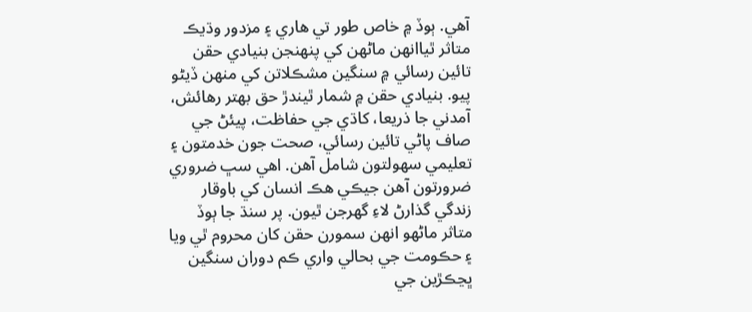آهي. ٻوڏ ۾ خاص طور تي هاري ۽ مزدور وڌيڪ متاثر ٿياانهن ماڻهن کي پنهنجن بنيادي حقن تائين رسائي ۾ سنگين مشڪلاتن کي منهن ڏيڻو پيو. بنيادي حقن ۾ شمار ٿيندڙ حق بهتر رهائش، آمدني جا ذريعا، کاڌي جي حفاظت، پيئڻ جي صاف پاڻي تائين رسائي، صحت جون خدمتون ۽ تعليمي سهولتون شامل آهن. اهي سڀ ضروري ضرورتون آهن جيڪي هڪ انسان کي باوقار زندگي گذارڻ لاءِ گهرجن ٿيون. پر سنڌ جا ٻوڏ متاثر ماڻهو انهن سمورن حقن کان محروم ٿي ويا ۽ حڪومت جي بحالي واري ڪم دوران سنگين ڀڃڪڙين جي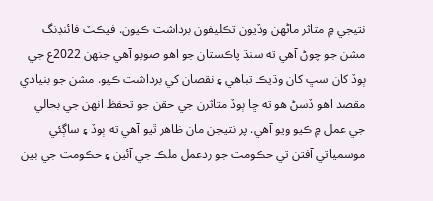نتيجي ۾ متاثر ماڻهن وڏيون تڪليفون برداشت ڪيون. فيڪٽ فائنڊنگ مشن جو چوڻ آهي ته سنڌ پاڪستان جو اهو صوبو آهي جنهن 2022ع جي ٻوڏ کان سڀ کان وڌيڪ تباهي ۽ نقصان کي برداشت ڪيو. مشن جو بنيادي مقصد اهو ڏسڻ هو ته ڇا ٻوڏ متاثرن جي حقن جو تحفظ انهن جي بحالي جي عمل ۾ ڪيو ويو آهي. پر نتيجن مان ظاهر ٿيو آهي ته ٻوڏ ۽ ساڳئي موسمياتي آفتن تي حڪومت جو ردعمل ملڪ جي آئين ۽ حڪومت جي بين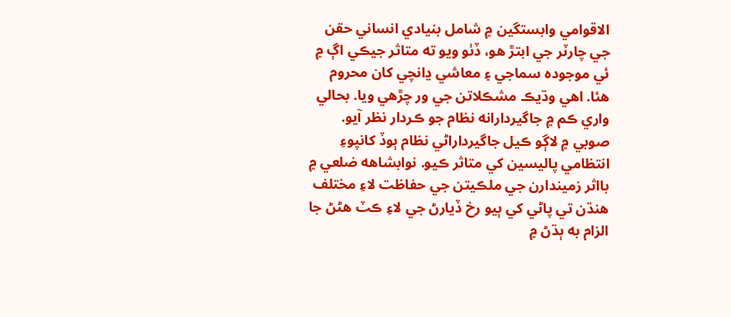الاقوامي وابستگين ۾ شامل بنيادي انساني حقن جي چارٽر جي ابتڙ هو، ڏٺو ويو ته متاثر جيڪي اڳ ۾ ئي موجوده سماجي ۽ معاشي ڍانچي کان محروم هئا. اهي وڌيڪ مشڪلاتن جي ور چڙهي ويا. بحالي واري ڪم ۾ جاگيردارانه نظام جو ڪردار نظر آيو. صوبي ۾ لاڳو ڪيل جاگيرداراڻي نظام ٻوڏ کانپوءِ انتظامي پاليسين کي متاثر ڪيو. نوابشاهه ضلعي ۾ بااثر زميندارن جي ملڪيتن جي حفاظت لاءِ مختلف هنڌن تي پاڻي کي ٻيو رخ ڏيارڻ جي لاءِ ڪٽ هڻڻ جا الزام به ٻڌڻ ۾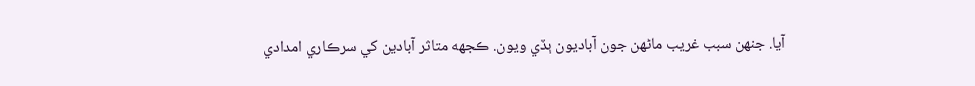آيا. جنهن سبب غريب ماڻهن جون آباديون ٻڏي ويون. ڪجهه متاثر آبادين کي سرڪاري امدادي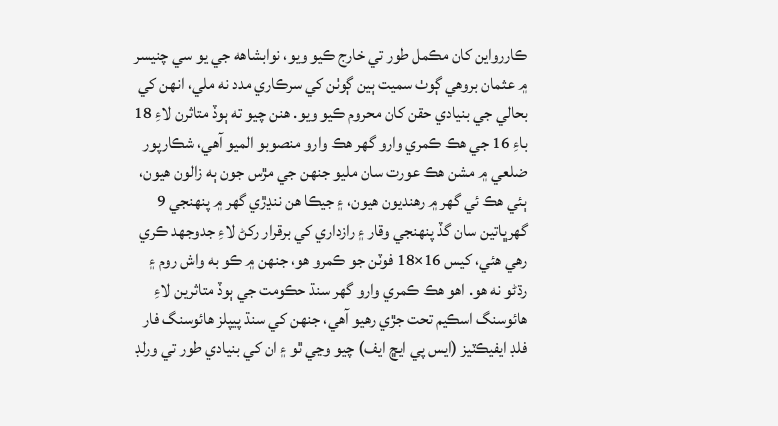ڪاررواين کان مڪمل طور تي خارج ڪيو ويو، نوابشاهه جي يو سي چنيسر ۾ عثمان بروهي ڳوٺ سميت ٻين ڳوٺن کي سرڪاري مدد نه ملي، انهن کي بحالي جي بنيادي حقن کان محروم ڪيو ويو. هنن چيو ته ٻوڏ متاثرن لاءِ 18 باءِ 16 جي هڪ ڪمري وارو گهر هڪ وارو منصوبو الميو آهي، شڪارپور ضلعي ۾ مشن هڪ عورت سان مليو جنهن جي مڙس جون ٻه زالون هيون، ٻئي هڪ ئي گهر ۾ رهنديون هيون، ۽ جيڪا هن ننڍڙي گهر ۾ پنهنجي 9 گهرڀاتين سان گڏ پنهنجي وقار ۽ رازداري کي برقرار رکڻ لاءِ جدوجهد ڪري رهي هئي، کيس 16×18 فوٽن جو ڪمرو هو، جنهن ۾ ڪو به واش روم ۽ رڌڻو نه هو. اهو هڪ ڪمري وارو گهر سنڌ حڪومت جي ٻوڏ متاثرين لاءِ هائوسنگ اسڪيم تحت جڙي رهيو آهي، جنهن کي سنڌ پيپلز هائوسنگ فار فلڊ ايفيڪٽيز (ايس پي ايڇ ايف) چيو وڃي ٿو ۽ ان کي بنيادي طور تي ورلڊ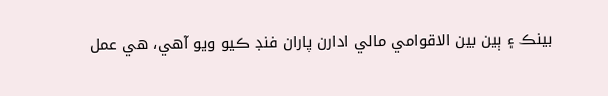بينڪ ۽ ٻين بين الاقوامي مالي ادارن پاران فنڊ ڪيو ويو آهي، هي عمل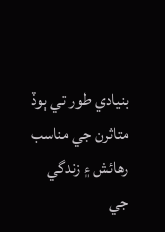بنيادي طور تي ٻوڏ متاثرن جي مناسب رهائش ۽ زندگي جي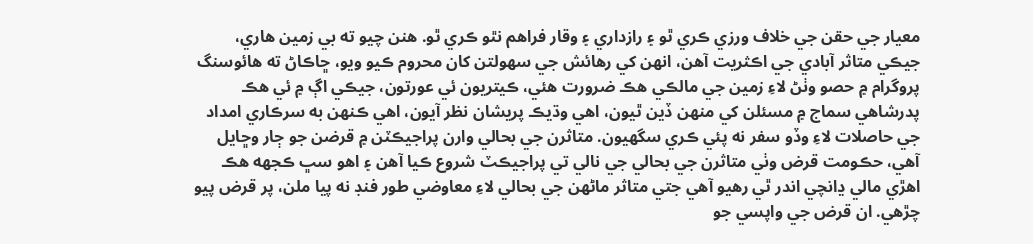معيار جي حقن جي خلاف ورزي ڪري ٿو ۽ رازداري ۽ وقار فراهم نٿو ڪري ٿو. هنن چيو ته بي زمين هاري، جيڪي متاثر آبادي جي اڪثريت آهن، انهن کي رهائش جي سهولتن کان محروم ڪيو ويو، ڇاڪاڻ ته هائوسنگ پروگرام ۾ حصو وٺڻ لاءِ زمين جي مالڪي هڪ ضرورت هئي، ڪيتريون ئي عورتون، جيڪي اڳ ۾ ئي هڪ پدرشاهي سماج ۾ مسئلن کي منهن ڏين ٿيون، اهي وڌيڪ پريشان نظر آيون، اهي ڪنهن به سرڪاري امداد جي حاصلات لاءِ وڏو سفر نه پئي ڪري سگهيون. متاثرن جي بحالي وارن پراجيڪٽن ۾ قرضن جو ڄار وڇايل آهي، حڪومت قرض وٺي متاثرن جي بحالي جي نالي تي پراجيڪٽ شروع ڪيا آهن ۽ اهو سڀ ڪجهه هڪ اهڙي مالي ڍانچي اندر ٿي رهيو آهي جتي متاثر ماڻهن جي بحالي لاءِ معاوضي طور فنڊ نه پيا ملن، پر قرض پيو چڙهي. ان قرض جي واپسي جو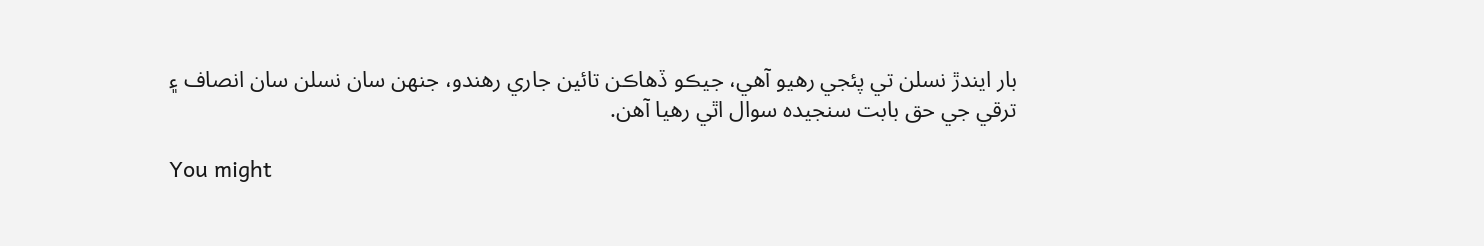بار ايندڙ نسلن تي پئجي رهيو آهي، جيڪو ڏهاڪن تائين جاري رهندو، جنهن سان نسلن سان انصاف ۽ ترقي جي حق بابت سنجيده سوال اٿي رهيا آهن.

You might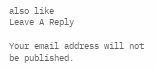also like
Leave A Reply

Your email address will not be published.